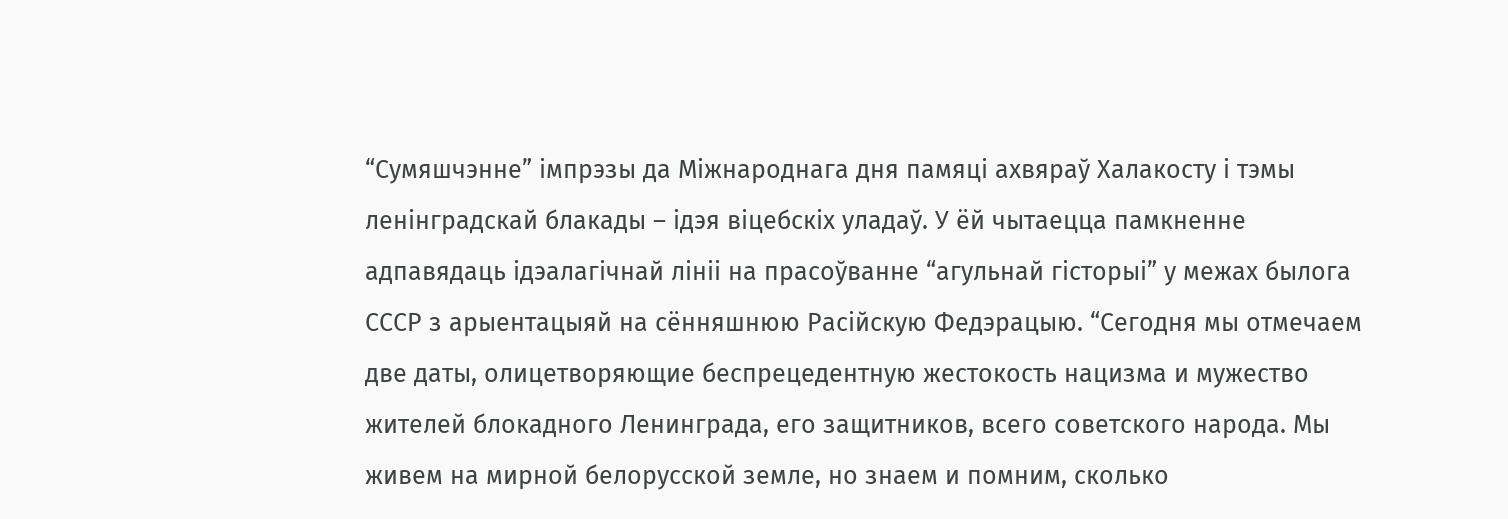“Сумяшчэнне” імпрэзы да Міжнароднага дня памяці ахвяраў Халакосту і тэмы ленінградскай блакады – ідэя віцебскіх уладаў. У ёй чытаецца памкненне адпавядаць ідэалагічнай лініі на прасоўванне “агульнай гісторыі” у межах былога СССР з арыентацыяй на сённяшнюю Расійскую Федэрацыю. “Сегодня мы отмечаем две даты, олицетворяющие беспрецедентную жестокость нацизма и мужество жителей блокадного Ленинграда, его защитников, всего советского народа. Мы живем на мирной белорусской земле, но знаем и помним, сколько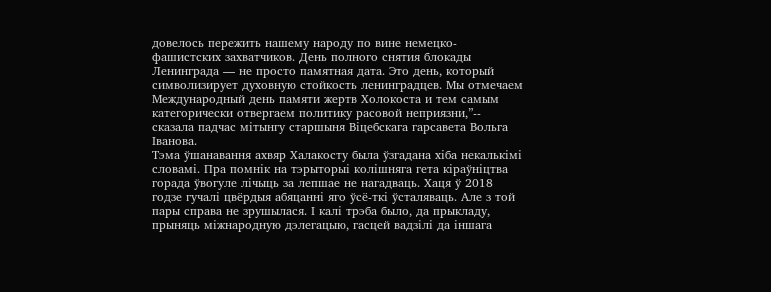довелось пережить нашему народу по вине немецко-фашистских захватчиков. День полного снятия блокады Ленинграда — не просто памятная дата. Это день, который символизирует духовную стойкость ленинградцев. Мы отмечаем Международный день памяти жертв Холокоста и тем самым категорически отвергаем политику расовой неприязни,”-- сказала падчас мітынгу старшыня Віцебскага гарсавета Вольга Іванова.
Тэма ўшанавання ахвяр Халакосту была ўзгадана хіба некалькімі словамі. Пра помнік на тэрыторыі колішняга гета кіраўніцтва горада ўвогуле лічыць за лепшае не нагадваць. Хаця ў 2018 годзе гучалі цвёрдыя абяцанні яго ўсё-ткі ўсталяваць. Але з той пары справа не зрушылася. І калі трэба было, да прыкладу, прыняць міжнародную дэлегацыю, гасцей вадзілі да іншага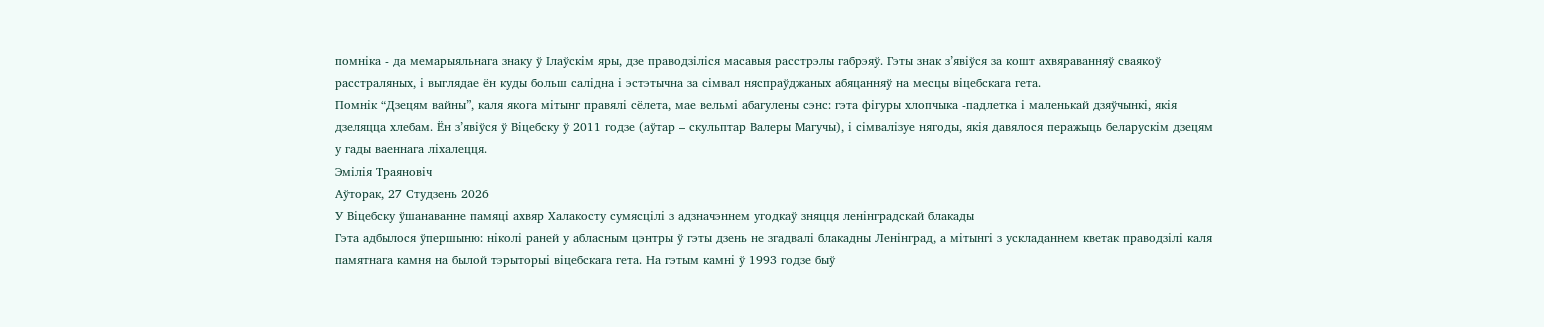помніка - да мемарыяльнага знаку ў Ілаўскім яры, дзе праводзіліся масавыя расстрэлы габрэяў. Гэты знак з’явіўся за кошт ахвяраванняў сваякоў расстраляных, і выглядае ён куды больш салідна і эстэтычна за сімвал няспраўджаных абяцанняў на месцы віцебскага гета.
Помнік “Дзецям вайны”, каля якога мітынг правялі сёлета, мае вельмі абагулены сэнс: гэта фігуры хлопчыка -падлетка і маленькай дзяўчынкі, якія дзеляцца хлебам. Ён з’явіўся ў Віцебску ў 2011 годзе (аўтар – скульптар Валеры Магучы), і сімвалізуе нягоды, якія давялося перажыць беларускім дзецям у гады ваеннага ліхалецця.
Эмілія Траяновіч
Аўторак, 27 Студзень 2026
У Віцебску ўшанаванне памяці ахвяр Халакосту сумясцілі з адзначэннем угодкаў зняцця ленінградскай блакады
Гэта адбылося ўпершыню: ніколі раней у абласным цэнтры ў гэты дзень не згадвалі блакадны Ленінград, а мітынгі з ускладаннем кветак праводзілі каля памятнага камня на былой тэрыторыі віцебскага гета. На гэтым камні ў 1993 годзе быў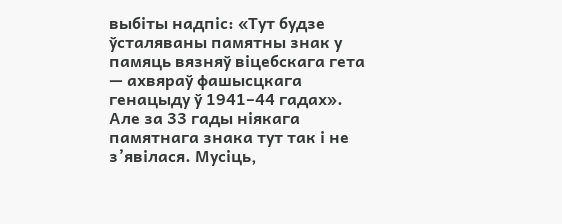выбіты надпіс: «Тут будзе ўсталяваны памятны знак у памяць вязняў віцебскага гета — ахвяраў фашысцкага генацыду ў 1941–44 гадах». Але за 33 гады ніякага памятнага знака тут так і не з’явілася. Мусіць,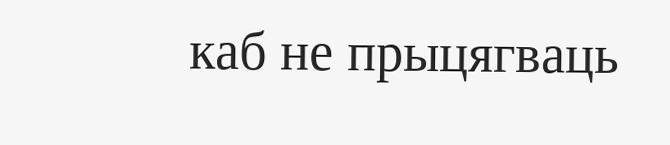каб не прыцягваць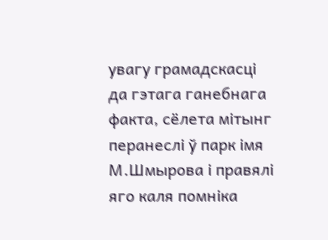увагу грамадскасці да гэтага ганебнага факта, сёлета мітынг перанеслі ў парк імя М.Шмырова і правялі яго каля помніка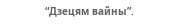“Дзецям вайны”.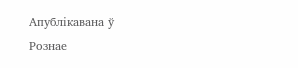Апублікавана ў
Рознае